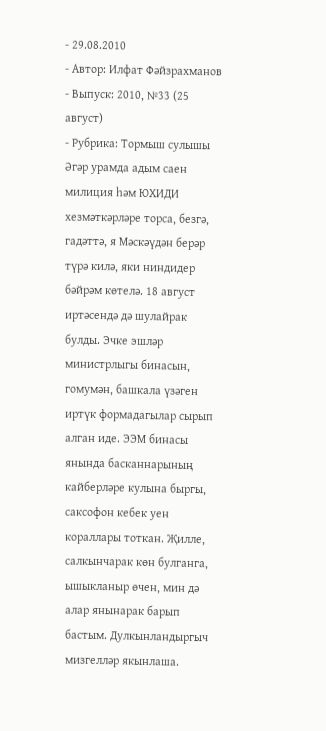- 29.08.2010
- Автор: Илфат Фәйзрахманов
- Выпуск: 2010, №33 (25 август)
- Рубрика: Тормыш сулышы
Әгәр урамда адым саен милиция һәм ЮХИДИ хезмәткәрләре торса, безгә, гадәттә, я Мәскәүдән берәр түрә килә, яки ниндидер бәйрәм көтелә. 18 август иртәсендә дә шулайрак булды. Эчке эшләр министрлыгы бинасын, гомумән, башкала үзәген иртүк формадагылар сырып алган иде. ЭЭМ бинасы янында басканнарының кайберләре кулына быргы, саксофон кебек уен кораллары тоткан. Җилле, салкынчарак көн булганга, ышыкланыр өчен, мин дә алар янынарак барып бастым. Дулкынландыргыч мизгелләр якынлаша.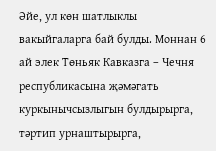Әйе, ул көн шатлыклы вакыйгаларга бай булды. Моннан 6 ай элек Төньяк Кавказга – Чечня республикасына җәмәгать куркынычсызлыгын булдырырга, тәртип урнаштырырга,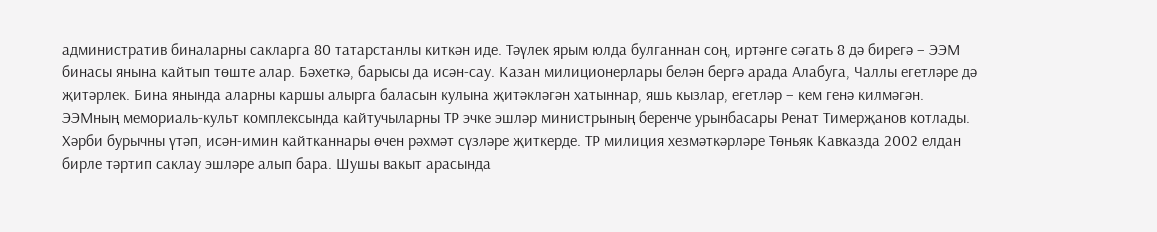административ биналарны сакларга 80 татарстанлы киткән иде. Тәүлек ярым юлда булганнан соң, иртәнге сәгать 8 дә бирегә – ЭЭМ бинасы янына кайтып төште алар. Бәхеткә, барысы да исән-сау. Казан милиционерлары белән бергә арада Алабуга, Чаллы егетләре дә җитәрлек. Бина янында аларны каршы алырга баласын кулына җитәкләгән хатыннар, яшь кызлар, егетләр – кем генә килмәгән.
ЭЭМның мемориаль-культ комплексында кайтучыларны ТР эчке эшләр министрының беренче урынбасары Ренат Тимерҗанов котлады. Хәрби бурычны үтәп, исән-имин кайтканнары өчен рәхмәт сүзләре җиткерде. ТР милиция хезмәткәрләре Төньяк Кавказда 2002 елдан бирле тәртип саклау эшләре алып бара. Шушы вакыт арасында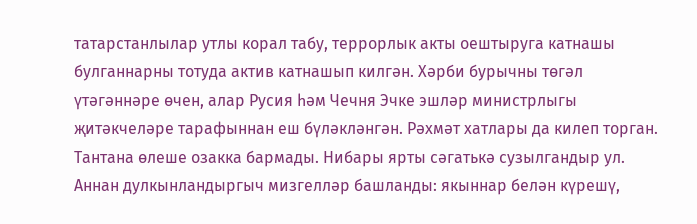татарстанлылар утлы корал табу, террорлык акты оештыруга катнашы булганнарны тотуда актив катнашып килгән. Хәрби бурычны төгәл үтәгәннәре өчен, алар Русия һәм Чечня Эчке эшләр министрлыгы җитәкчеләре тарафыннан еш бүләкләнгән. Рәхмәт хатлары да килеп торган.
Тантана өлеше озакка бармады. Нибары ярты сәгатькә сузылгандыр ул. Аннан дулкынландыргыч мизгелләр башланды: якыннар белән күрешү,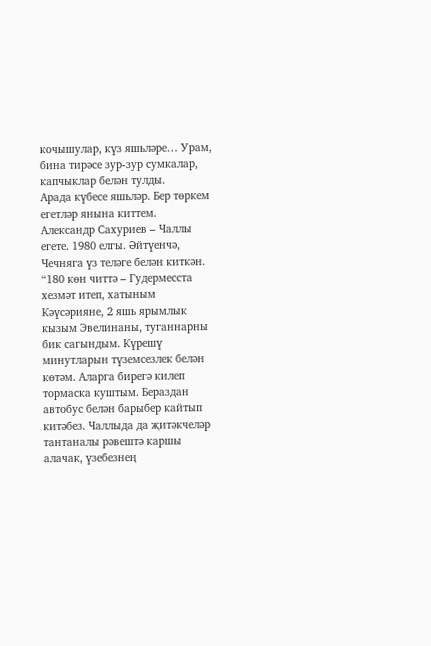кочышулар, күз яшьләре… Урам, бина тирәсе зур-зур сумкалар, капчыклар белән тулды.
Арада күбесе яшьләр. Бер төркем егетләр янына киттем.
Александр Сахуриев – Чаллы егете. 1980 елгы. Әйтүенчә, Чечняга үз теләге белән киткән. “180 көн читтә – Гудермесста хезмәт итеп, хатыным Кәүсәрияне, 2 яшь ярымлык кызым Эвелинаны, туганнарны бик сагындым. Күрешү минутларын түземсезлек белән көтәм. Аларга бирегә килеп тормаска куштым. Бераздан автобус белән барыбер кайтып китәбез. Чаллыда да җитәкчеләр тантаналы рәвештә каршы алачак, үзебезнең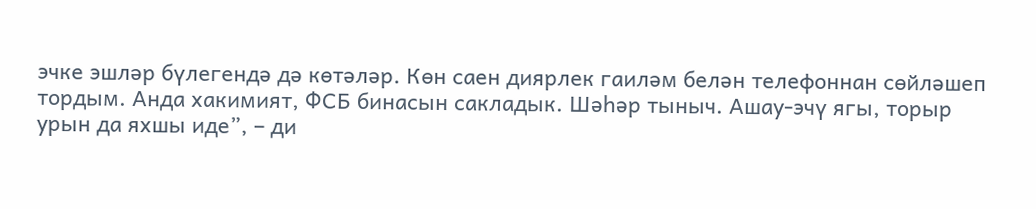эчке эшләр бүлегендә дә көтәләр. Көн саен диярлек гаиләм белән телефоннан сөйләшеп тордым. Анда хакимият, ФСБ бинасын сакладык. Шәһәр тыныч. Ашау-эчү ягы, торыр урын да яхшы иде”, – ди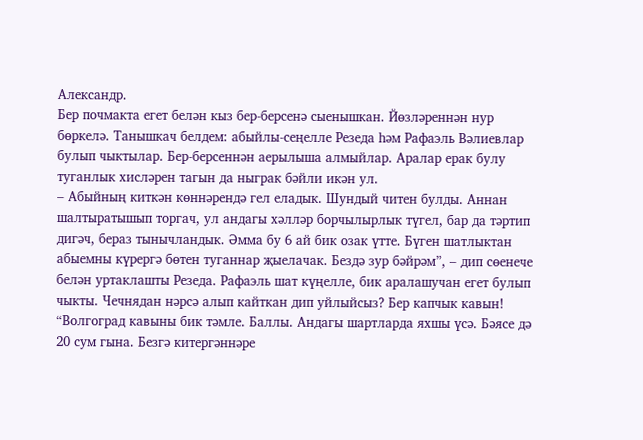Александр.
Бер почмакта егет белән кыз бер-берсенә сыенышкан. Йөзләреннән нур бөркелә. Танышкач белдем: абыйлы-сеңелле Резеда һәм Рафаэль Вәлиевлар булып чыктылар. Бер-берсеннән аерылыша алмыйлар. Аралар ерак булу туганлык хисләрен тагын да ныграк бәйли икән ул.
– Абыйның киткән көннәрендә гел еладык. Шундый читен булды. Аннан шалтыратышып торгач, ул андагы хәлләр борчылырлык түгел, бар да тәртип дигәч, бераз тынычландык. Әмма бу 6 ай бик озак үтте. Бүген шатлыктан абыемны күрергә бөтен туганнар җыелачак. Бездә зур бәйрәм”, – дип сөенече белән уртаклашты Резеда. Рафаэль шат күңелле, бик аралашучан егет булып чыкты. Чечнядан нәрсә алып кайткан дип уйлыйсыз? Бер капчык кавын! “Волгоград кавыны бик тәмле. Баллы. Андагы шартларда яхшы үсә. Бәясе дә 20 сум гына. Безгә китергәннәре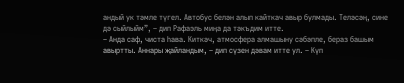андый ук тәмле түгел. Автобус белән алып кайткач авыр булмады. Теләсәң, сине дә сыйлыйм”, – дип Рафаэль миңа да тәкъдим итте.
– Анда саф, чиста һава. Киткәч, атмосфера алмашыну сәбәпле, бераз башым авыртты. Аннары җайландым, – дип сүзен дәвам итте ул. – Күп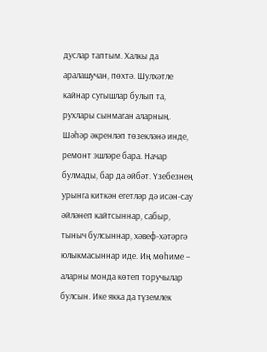дуслар таптым. Халкы да аралашучан, пөхтә. Шулхәтле кайнар сугышлар булып та, рухлары сынмаган аларның. Шәһәр әкренләп төзекләнә инде, ремонт эшләре бара. Начар булмады, бар да әйбәт. Үзебезнең урынга киткән егетләр дә исән-сау әйләнеп кайтсыннар, сабыр, тыныч булсыннар, хәвеф-хәтәргә юлыкмасыннар иде. Иң мөһиме – аларны монда көтеп торучылар булсын. Ике якка да түземлек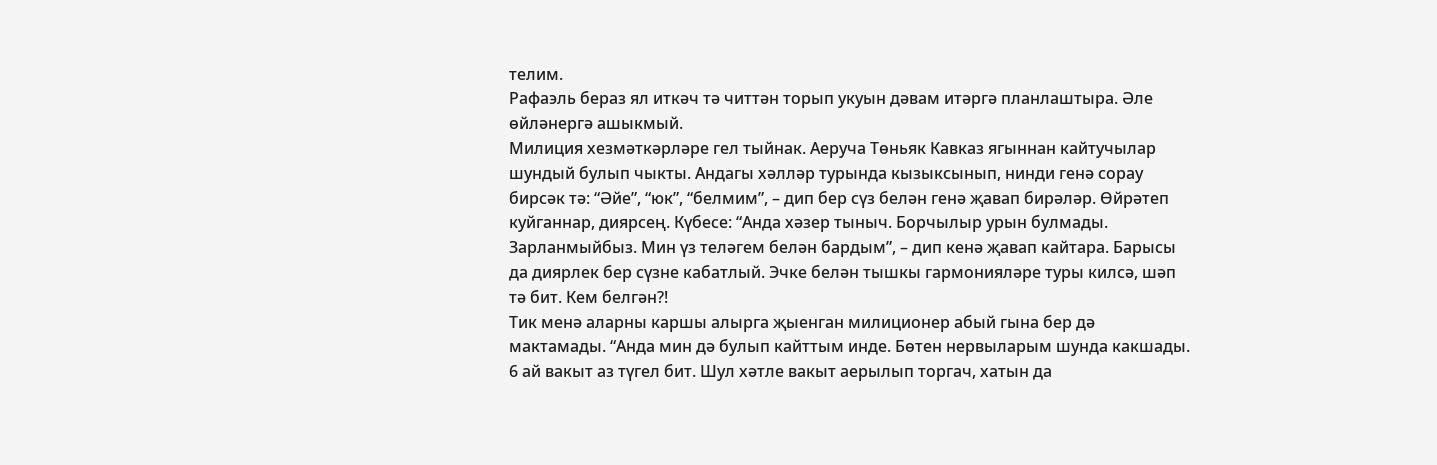телим.
Рафаэль бераз ял иткәч тә читтән торып укуын дәвам итәргә планлаштыра. Әле өйләнергә ашыкмый.
Милиция хезмәткәрләре гел тыйнак. Аеруча Төньяк Кавказ ягыннан кайтучылар шундый булып чыкты. Андагы хәлләр турында кызыксынып, нинди генә сорау бирсәк тә: “Әйе”, “юк”, “белмим”, – дип бер сүз белән генә җавап бирәләр. Өйрәтеп куйганнар, диярсең. Күбесе: “Анда хәзер тыныч. Борчылыр урын булмады. Зарланмыйбыз. Мин үз теләгем белән бардым”, – дип кенә җавап кайтара. Барысы да диярлек бер сүзне кабатлый. Эчке белән тышкы гармонияләре туры килсә, шәп тә бит. Кем белгән?!
Тик менә аларны каршы алырга җыенган милиционер абый гына бер дә мактамады. “Анда мин дә булып кайттым инде. Бөтен нервыларым шунда какшады. 6 ай вакыт аз түгел бит. Шул хәтле вакыт аерылып торгач, хатын да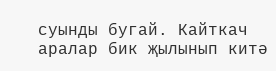суынды бугай. Кайткач аралар бик җылынып китә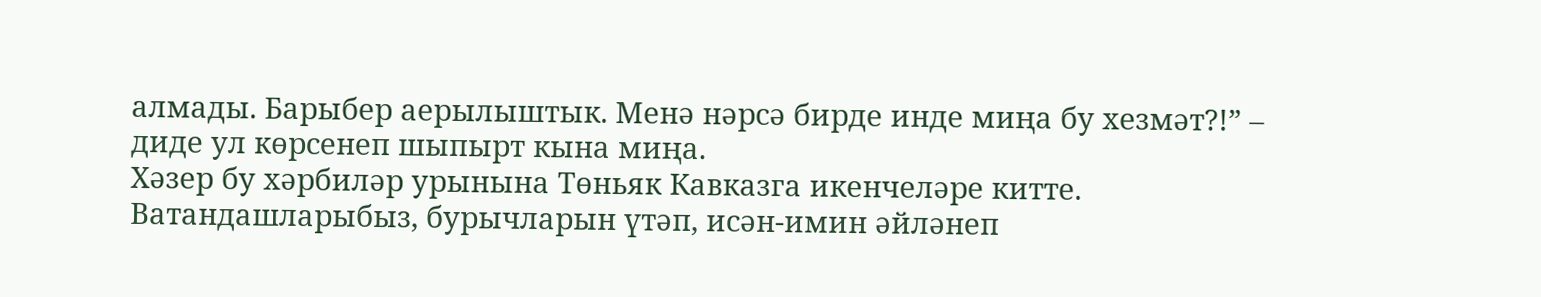алмады. Барыбер аерылыштык. Менә нәрсә бирде инде миңа бу хезмәт?!” – диде ул көрсенеп шыпырт кына миңа.
Хәзер бу хәрбиләр урынына Төньяк Кавказга икенчеләре китте. Ватандашларыбыз, бурычларын үтәп, исән-имин әйләнеп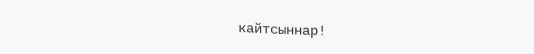кайтсыннар!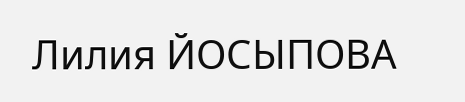Лилия ЙОСЫПОВА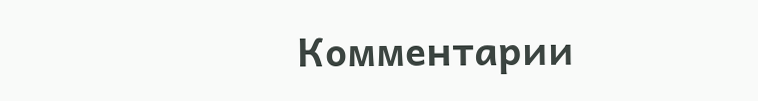Комментарии